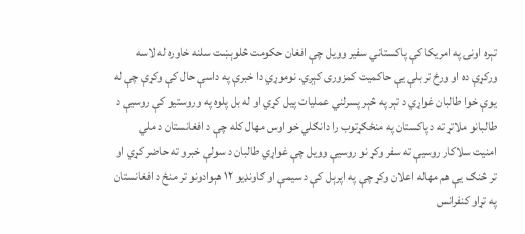تېره اونۍ په امریکا کې پاکستاني سفیر وویل چې افغان حکومت څلوېښت سلنه خاوره له لاسه ورکړې ده او ورځ تر بلې یې حاکمیت کمزوری کېږي. نوموړي دا خبرې په داسې حال کې وکړې چې له یوې خوا طالبان غواړي د تېر په څېر پسرلني عملیات پیل کړي او له بل پلوه په وروستیو کې روسيې د طالبانو ملاتړ ته د پاکستان په منځګړتوب را دانګلي خو اوس مهال کله چې د افغانستان د ملي امنیت سلاکار روسیې ته سفر وکړ نو روسیې وویل چې غواړي طالبان د سولې خبرو ته حاضر کړي او تر څنګ یې هم مهاله اعلان وکړ چې په اپرېل کې د سیمې او ګاونډیو ۱۲ هېوادونو تر منځ د افغانستان په تړاو کنفرانس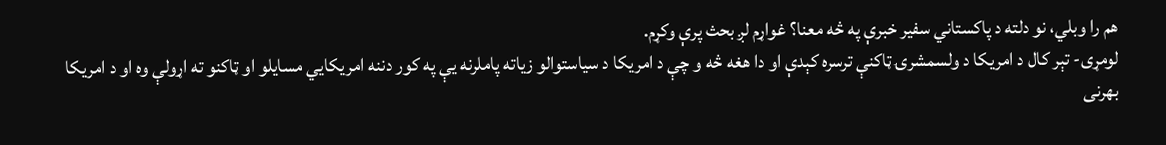هم را وبلي، نو دلته د پاکستاني سفیر خبرې په څه معنا؟ غواړم لږ بحث پرې وکړم.
لومړی- تېر کال د امریکا د ولسمشرۍ ټاکنې ترسره کېدې او دا هغه څه و چې د امریکا د سیاستوالو زیاته پاملرنه یې په کور دننه امریکایي مسایلو او ټاکنو ته اړولې وه او د امریکا بهرنی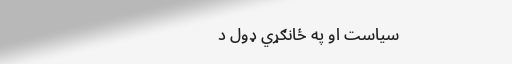سیاست او په ځانګړي ډول د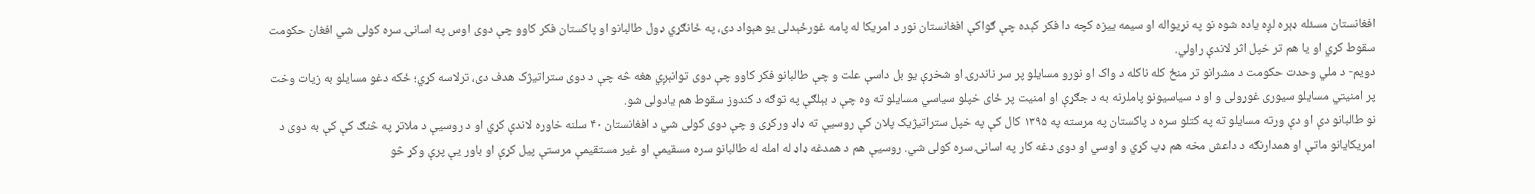افغانستان مسئله ډېره لږه یاده شوه نو په نړیواله او سیمه يیزه کچه دا فکر کېده چې ګواکې افغانستان نور د امریکا له پامه غورځېدلی یو هېواد دی، په ځانګړي ډول طالبانو او پاکستان فکر کاوو چې دوی اوس په اسانۍ سره کولی شي افغان حکومت سقوط کړي او یا هم تر خپل اثر لاندې راولي.
دويم- د ملي وحدت حکومت د مشرانو تر منځ کله ناکله د واک او نورو مسایلو پر سر ناندرۍ او شخړې یو بل داسې علت و چې طالبانو فکر کاوو چې دوی توانېږي هغه څه چې د دوی ستراتیژک هدف دی، ترلاسه کړي؛ ځکه دغو مسایلو به زیات وخت پر امنیتي مسایلو سيوری غوړولی و او د سیاسیونو پاملرنه به د جګړې او امنیت پر ځای خپلو سیاسي مسایلو ته وه چې د بېلګې په توګه د کندوز سقوط هم یادولی شو.
نو طالبانو دې او دې ورته مسایلو ته په کتلو سره د پاکستان په مرسته په ۱۳۹۵ کال کې په خپل ستراتیژیک پلان کې روسیې ته ډاډ ورکړی و چې دوی کولی شي د افغانستان ۴۰ سلنه خاوره لاندې کړي او د روسيې د ملاتړ په څنګ کې کې به دوی د امریکایانو ماتې او همدارنګه د داعش مخه هم ډپ کړي و اوسي او دوی دغه کار په اسانۍ سره کولی شي. روسيې هم د همدغه ډاډ له امله له طالبانو سره مسقیمې او غیر مستقیمې مرستې پیل کړې او باور یې پرې وکړ څو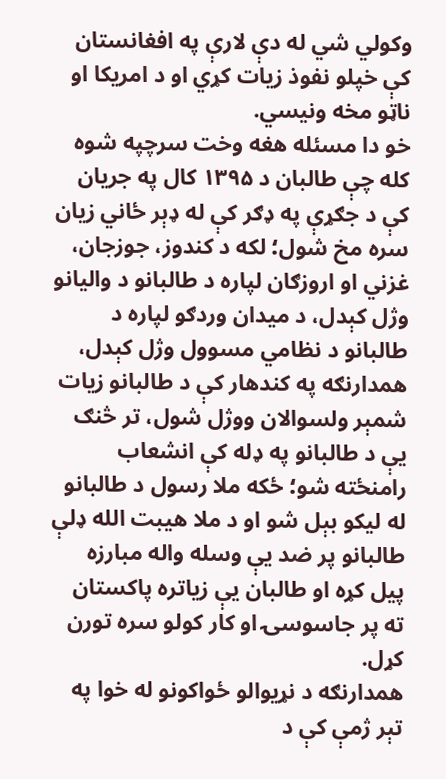وکولي شي له دې لارې په افغانستان کې خپلو نفوذ زیات کړي او د امریکا او ناټو مخه ونیسي.
خو دا مسئله هغه وخت سرچپه شوه کله چې طالبان د ۱۳۹۵ کال په جریان کې د جګړې په ډګر کې له ډېر ځاني زیان سره مخ شول؛ لکه د کندوز، جوزجان، غزني او اروزګان لپاره د طالبانو د والیانو وژل کېدل، د میدان وردګو لپاره د طالبانو د نظامي مسوول وژل کېدل، همدارنګه په کندهار کې د طالبانو زیات شمېر ولسوالان ووژل شول، تر څنګ یې د طالبانو په ډله کې انشعاب رامنځته شو؛ ځکه ملا رسول د طالبانو له لیکو بېل شو او د ملا هیبت الله ډلې طالبانو پر ضد یې وسله واله مبارزه پیل کړه او طالبان یې زیاتره پاکستان ته پر جاسوسۍ او کار کولو سره تورن کړل.
همدارنګه د نړیوالو ځواکونو له خوا په تېر ژمې کې د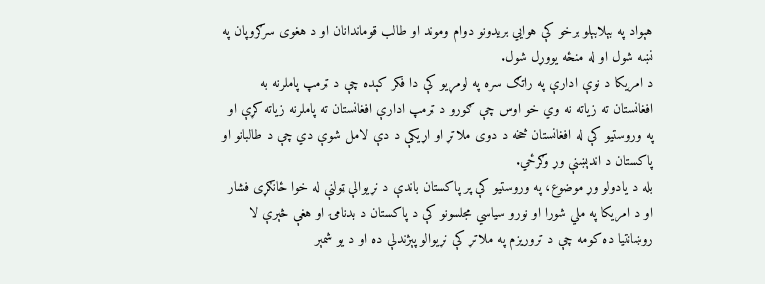هېواد په بېلابېلو برخو کې هوایي بریدونو دوام وموند او طالب قوماندانان او د هغوی سرګروپان په نښه شول او له منځه یووړل شول.
د امریکا د نوې ادارې په راتګ سره په لومړیو کې دا فکر کېده چې د ټرمپ پاملرنه به افغانستان ته زیاته نه وي خو اوس چې ګورو د ټرمپ ادارې افغانستان ته پاملرنه زیاته کړې او په وروستیو کې له افغانستان څخه د دوی ملاتړ او اړیکې د دې لامل شوې دي چې د طالبانو او پاکستان د اندېښنې وړ وګرځي.
بله د یادولو وړ موضوع، په وروستیو کې پر پاکستان باندې د نړیوالې ټولنې له خوا ځانګړی فشار او د امریکا په ملي شورا او نورو سیاسي مجلسونو کې د پاکستان د بدنامۍ او هغې څېرې لا روښانتیا ده کومه چې د تروریزم په ملاتړ کې نړیوالو پېژندلې ده او د یو شمېر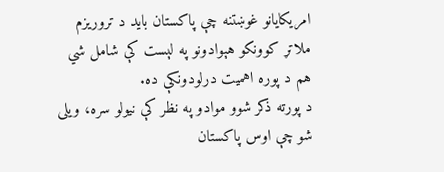امریکایانو غوښتنه چې پاکستان باید د تروریزم ملاتړ کوونکو هېوادونو په لېست کې شامل شي هم د پوره اهمیت درلودونکې ده.
د پورته ذکر شوو موادو په نظر کې نیولو سره، ویلی شو چې اوس پاکستان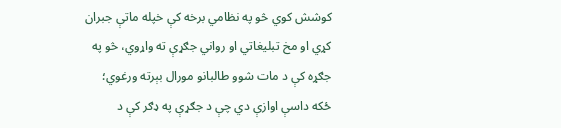کوشش کوي څو په نظامي برخه کې خپله ماتې جبران کړي او مخ تبلیغاتي او رواني جګړې ته واړوي، څو په جګړه کې د مات شوو طالبانو مورال بېرته ورغوي؛ ځکه داسې اوازې دي چې د جګړې په ډګر کې د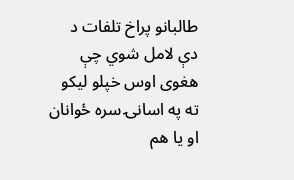طالبانو پراخ تلفات د دې لامل شوي چې هغوی اوس خپلو لیکو ته په اسانۍ سره ځوانان او یا هم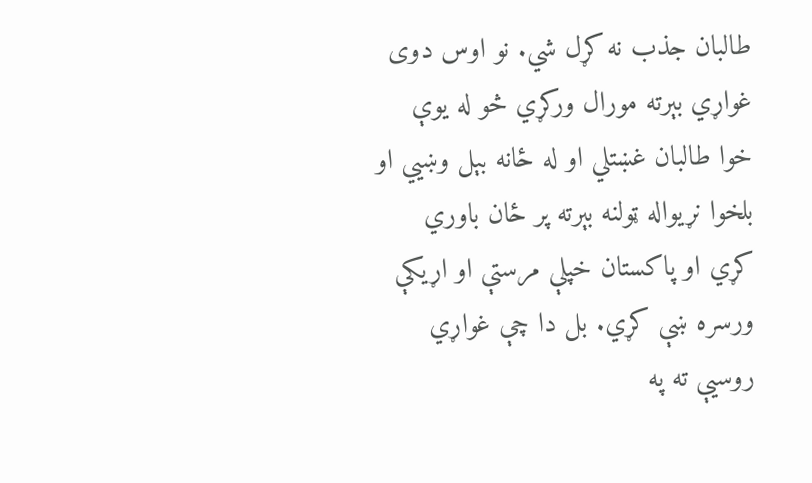طالبان جذب نه کړل شي. نو اوس دوی غواړي بېرته مورال ورکړي څو له یوې خوا طالبان غښتلي او له ځانه بېل وښیي او بلخوا نړیواله ټولنه بېرته پر ځان باوري کړي او پاکستان خپلې مرستې او اړیکې ورسره ښې کړي. بل دا چې غواړي روسیې ته په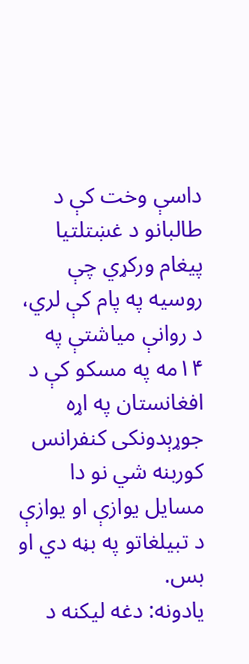داسې وخت کې د طالبانو د غښتلتیا پيغام ورکړي چې روسیه په پام کې لري، د روانې میاشتې په ۱۴مه په مسکو کې د افغانستان په اړه جوړېدونکی کنفرانس کوربنه شي نو دا مسایل یوازې او یوازې د تبیلغاتو په بڼه دي او بس.
يادونه: دغه ليکنه د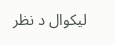ليکوال د نظر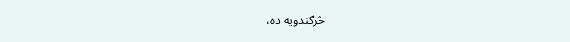څرګندويه ده،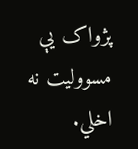پژواک يې مسووليت نه اخلي.